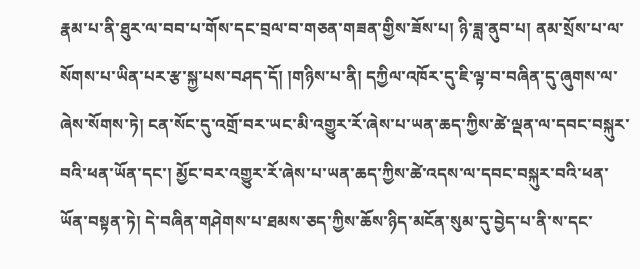རྣམ་པ་ནི་ཐུར་ལ་བབ་པ་གོས་དང་བྲལ་བ་གཅན་གཟན་གྱིས་ཟོས་པ། ཉི་ཟླ་ནུབ་པ། ནམ་སྲོས་པ་ལ་སོགས་པ་ཡིན་པར་རྩ་སྐྱ་པས་བཤད་དོ། །གཉིས་པ་ནི། དཀྱིལ་འཁོར་དུ་ཇི་ལྟ་བ་བཞིན་དུ་ཞུགས་ལ་ཞེས་སོགས་ཏེ། ངན་སོང་དུ་འགྲོ་བར་ཡང་མི་འགྱུར་རོ་ཞེས་པ་ཡན་ཆད་ཀྱིས་ཚེ་ལྡན་ལ་དབང་བསྐུར་བའི་ཕན་ཡོན་དང་། མྱོང་བར་འགྱུར་རོ་ཞེས་པ་ཡན་ཆད་ཀྱིས་ཚེ་འདས་ལ་དབང་བསྐུར་བའི་ཕན་ཡོན་བསྟན་ཏེ། དེ་བཞིན་གཤེགས་པ་ཐམས་ཅད་ཀྱིས་ཆོས་ཉིད་མངོན་སུམ་དུ་བྱེད་པ་ནི་ས་དང་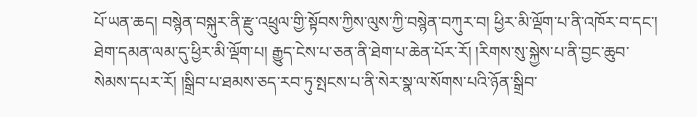པོ་ཡན་ཆད། བསྙེན་བསྐུར་ནི་རྫུ་འཕྲུལ་གྱི་སྟོབས་ཀྱིས་ལུས་ཀྱི་བསྙེན་བཀུར་བ། ཕྱིར་མི་ལྡོག་པ་ནི་འཁོར་བ་དང་། ཐེག་དམན་ལམ་དུ་ཕྱིར་མི་ལྡོག་པ། རྒྱུད་ངེས་པ་ཅན་ནི་ཐེག་པ་ཆེན་པོར་རོ། །རིགས་སུ་སྐྱེས་པ་ནི་བྱང་ཆུབ་སེམས་དཔར་རོ། །སྒྲིབ་པ་ཐམས་ཅད་རབ་ཏུ་སྤངས་པ་ནི་སེར་སྣ་ལ་སོགས་པའི་ཉོན་སྒྲིབ་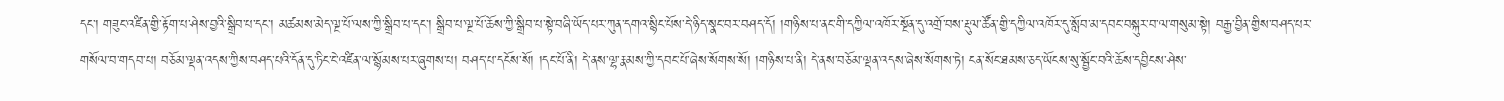དང་། གཟུང་འཛིན་གྱི་རྟོག་པ་ཤེས་བྱའི་སྒྲིབ་པ་དང་། མཚམས་མེད་ལྔ་པོ་ལས་ཀྱི་སྒྲིབ་པ་དང་། སྒྲིབ་པ་ལྔ་པོ་ཆོས་ཀྱི་སྒྲིབ་པ་སྟེ་བཞི་ཡོད་པར་ཀུན་དགའ་སྙིང་པོས་དེ་ཉིད་སྣང་བར་བཤད་དོ། །གཉིས་པ་ནང་གི་དཀྱིལ་འཁོར་སྔོན་དུ་འགྲོ་བས་རྡུལ་ཚོན་གྱི་དཀྱིལ་འཁོར་དུ་སློབ་མ་དབང་བསྐུར་བ་ལ་གསུམ་སྟེ། བརྒྱ་བྱིན་གྱིས་བཤད་པར་གསོལ་བ་གདབ་པ། བཅོམ་ལྡན་འདས་ཀྱིས་བཤད་པའི་དོན་དུ་ཏིང་ངེ་འཛིན་ལ་སྙོམས་པར་ཞུགས་པ། བཤད་པ་དངོས་སོ། །དང་པོ་ནི། དེ་ནས་ལྷ་རྣམས་ཀྱི་དབང་པོ་ཞེས་སོགས་སོ། །གཉིས་པ་ནི། དེ་ནས་བཅོམ་ལྡན་འདས་ཞེས་སོགས་ཏེ། ངན་སོང་ཐམས་ཅད་ཡོངས་སུ་སྦྱོང་བའི་ཆོས་དབྱིངས་ཤེས་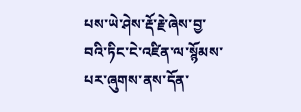པས་ཡེ་ཤེས་རྡོ་རྗེ་ཞེས་བྱ་བའི་ཏིང་ངེ་འཛིན་ལ་སྙོམས་པར་ཞུགས་ནས་དོན་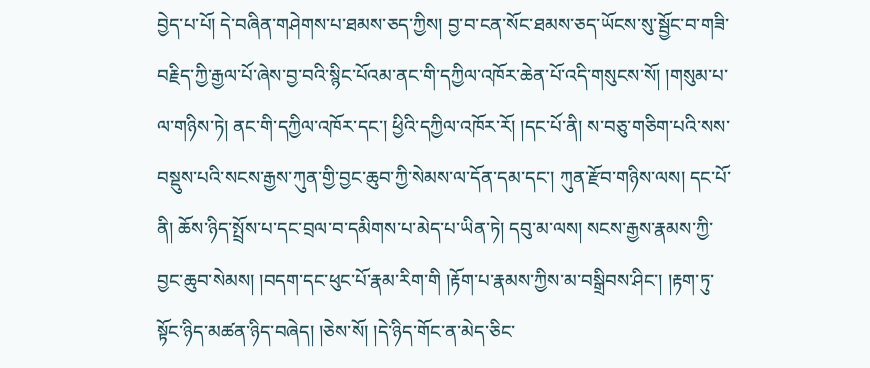བྱེད་པ་པོ། དེ་བཞིན་གཤེགས་པ་ཐམས་ཅད་ཀྱིས། བྱ་བ་ངན་སོང་ཐམས་ཅད་ཡོངས་སུ་སྦྱོང་བ་གཟི་བརྗིད་ཀྱི་རྒྱལ་པོ་ཞེས་བྱ་བའི་སྙིང་པོའམ་ནང་གི་དཀྱིལ་འཁོར་ཆེན་པོ་འདི་གསུངས་སོ། །གསུམ་པ་ལ་གཉིས་ཏེ། ནང་གི་དཀྱིལ་འཁོར་དང་། ཕྱིའི་དཀྱིལ་འཁོར་རོ། །དང་པོ་ནི། ས་བཅུ་གཅིག་པའི་སས་བསྡུས་པའི་སངས་རྒྱས་ཀུན་གྱི་བྱང་ཆུབ་ཀྱི་སེམས་ལ་དོན་དམ་དང་། ཀུན་རྫོབ་གཉིས་ལས། དང་པོ་ནི། ཆོས་ཉིད་སྤྲོས་པ་དང་བྲལ་བ་དམིགས་པ་མེད་པ་ཡིན་ཏེ། དབུ་མ་ལས། སངས་རྒྱས་རྣམས་ཀྱི་བྱང་ཆུབ་སེམས། །བདག་དང་ཕུང་པོ་རྣམ་རིག་གི །རྟོག་པ་རྣམས་ཀྱིས་མ་བསྒྲིབས་ཤིང་། །རྟག་ཏུ་སྟོང་ཉིད་མཚན་ཉིད་བཞེད། །ཅེས་སོ། །དེ་ཉིད་གོང་ན་མེད་ཅིང་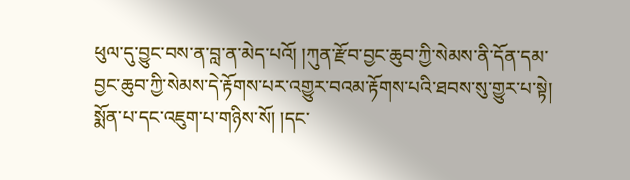ཕུལ་དུ་བྱུང་བས་ན་བླ་ན་མེད་པའོ། །ཀུན་རྫོབ་བྱང་ཆུབ་ཀྱི་སེམས་ནི་དོན་དམ་བྱང་ཆུབ་ཀྱི་སེམས་དེ་རྟོགས་པར་འགྱུར་བའམ་རྟོགས་པའི་ཐབས་སུ་གྱུར་པ་སྟེ། སྨོན་པ་དང་འཇུག་པ་གཉིས་སོ། །དང་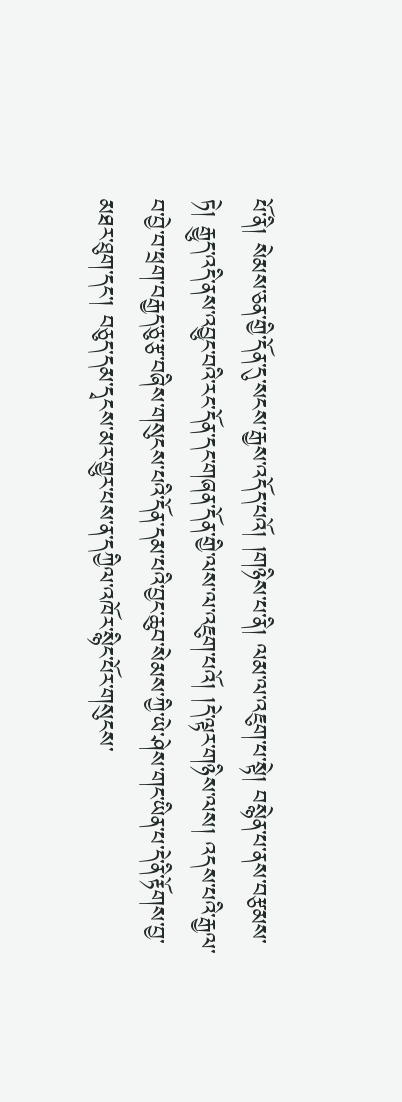པོ་ནི། སེམས་ཅན་གྱི་དོན་དུ་སངས་རྒྱས་འདོད་པའོ། །གཉིས་པ་ནི། ལམ་ལ་འཇུག་པ་སྟེ། བསྙེན་པ་ནས་བརྩམས་ཏེ། རྒྱུད་འདི་ནས་འབྱུང་བའི་རང་དོན་དང་གཞན་དོན་གྱི་ལས་ལ་འཇུག་པའོ། །དེ་ལྟར་གཉིས་ལས། འདས་པའི་རྒྱལ་བ་བྱེ་བ་ཕྲག་བརྒྱད་ཅུ་རྩ་བཞིས་གསུངས་པའི་དོན་དམ་པའི་བྱང་ཆུབ་སེམས་ཀྱི་ཡེ་ཤེས་གང་ཡིན་པ་དེ་ནི་རྟོགས་བྱ་མཐར་ཐུག་དང་། བཅུད་དམ་དྭངས་མར་གྱུར་པས་ན་དཀྱིལ་འཁོར་སྙིང་པོར་གསུངས་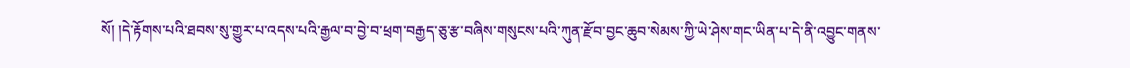སོ། །དེ་རྟོགས་པའི་ཐབས་སུ་གྱུར་པ་འདས་པའི་རྒྱལ་བ་བྱེ་བ་ཕྲག་བརྒྱད་ཅུ་རྩ་བཞིས་གསུངས་པའི་ཀུན་རྫོབ་བྱང་ཆུབ་སེམས་ཀྱི་ཡེ་ཤེས་གང་ཡིན་པ་དེ་ནི་འབྱུང་གནས་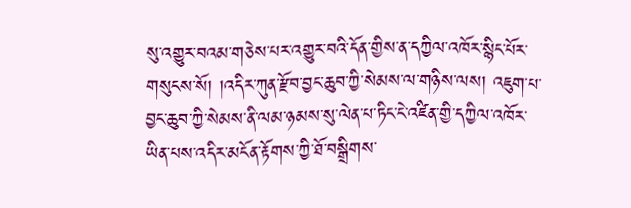སུ་འགྱུར་བའམ་གཅེས་པར་འགྱུར་བའི་དོན་གྱིས་ན་དཀྱིལ་འཁོར་སྙིང་པོར་གསུངས་སོ། །འདིར་ཀུན་རྫོབ་བྱང་ཆུབ་ཀྱི་སེམས་ལ་གཉིས་ལས། འཇུག་པ་བྱང་ཆུབ་ཀྱི་སེམས་ནི་ལམ་ཉམས་སུ་ལེན་པ་ཏིང་ངེ་འཛིན་གྱི་དཀྱིལ་འཁོར་ཡིན་པས་འདིར་མངོན་རྟོགས་ཀྱི་ཐོ་བསྒྲིགས་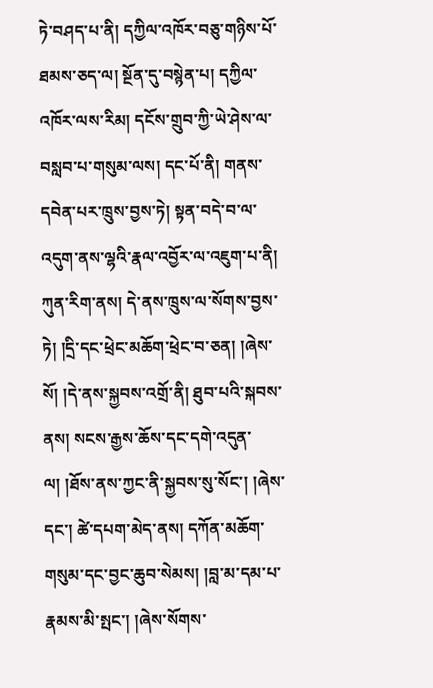ཏེ་བཤད་པ་ནི། དཀྱིལ་འཁོར་བཅུ་གཉིས་པོ་ཐམས་ཅད་ལ། སྔོན་དུ་བསྙེན་པ། དཀྱིལ་འཁོར་ལས་རིམ། དངོས་གྲུབ་ཀྱི་ཡེ་ཤེས་ལ་བསླབ་པ་གསུམ་ལས། དང་པོ་ནི། གནས་དབེན་པར་ཁྲུས་བྱས་ཏེ། སྟན་བདེ་བ་ལ་འདུག་ནས་ལྷའི་རྣལ་འབྱོར་ལ་འཇུག་པ་ནི། ཀུན་རིག་ནས། དེ་ནས་ཁྲུས་ལ་སོགས་བྱས་ཏེ། །དྲི་དང་ཕྲེང་མཆོག་ཕྲེང་བ་ཅན། །ཞེས་སོ། །དེ་ནས་སྐྱབས་འགྲོ་ནི། ཐུབ་པའི་སྐབས་ནས། སངས་རྒྱས་ཆོས་དང་དགེ་འདུན་ལ། །ཐོས་ནས་ཀྱང་ནི་སྐྱབས་སུ་སོང་། །ཞེས་དང་། ཚེ་དཔག་མེད་ནས། དཀོན་མཆོག་གསུམ་དང་བྱང་ཆུབ་སེམས། །བླ་མ་དམ་པ་རྣམས་མི་སྤང་། །ཞེས་སོགས་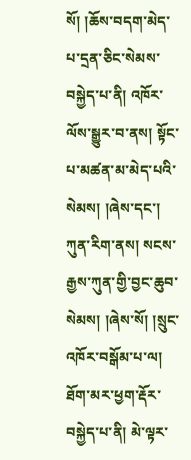སོ། །ཆོས་བདག་མེད་པ་དྲན་ཅིང་སེམས་བསྐྱེད་པ་ནི། འཁོར་ལོས་སྒྱུར་བ་ནས། སྟོང་པ་མཚན་མ་མེད་པའི་སེམས། །ཞེས་དང་། ཀུན་རིག་ནས། སངས་རྒྱས་ཀུན་གྱི་བྱང་ཆུབ་སེམས། །ཞེས་སོ། །སྲུང་འཁོར་བསྒོམ་པ་ལ། ཐོག་མར་ཕྱག་རྡོར་བསྐྱེད་པ་ནི། མེ་ལྟར་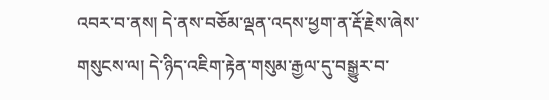འབར་བ་ནས། དེ་ནས་བཅོམ་ལྡན་འདས་ཕྱག་ན་རྡོ་རྗེས་ཞེས་གསུངས་ལ། དེ་ཉིད་འཇིག་རྟེན་གསུམ་རྒྱལ་དུ་བསྒྱུར་བ་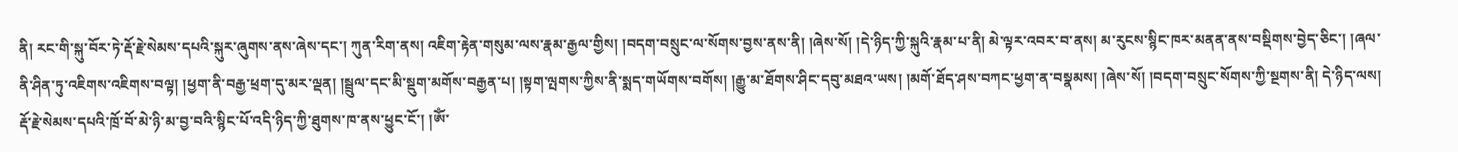ནི། རང་གི་སྐུ་བོར་ཏེ་རྡོ་རྗེ་སེམས་དཔའི་སྐུར་ཞུགས་ནས་ཞེས་དང་། ཀུན་རིག་ནས། འཇིག་རྟེན་གསུམ་ལས་རྣམ་རྒྱལ་གྱིས། །བདག་བསྲུང་ལ་སོགས་བྱས་ནས་ནི། །ཞེས་སོ། །དེ་ཉིད་ཀྱི་སྐུའི་རྣམ་པ་ནི། མེ་ལྟར་འབར་བ་ནས། མ་རུངས་སྙིང་ཁར་མནན་ནས་བསྡིགས་བྱེད་ཅིང་། །ཞལ་ནི་ཤིན་ཏུ་འཇིགས་འཇིགས་བལྟ། །ཕྱག་ནི་བརྒྱ་ཕྲག་དུ་མར་ལྡན། །སྦྲུལ་དང་མི་སྡུག་མགོས་བརྒྱན་པ། །སྟག་ལྤགས་ཀྱིས་ནི་སྨད་གཡོགས་བགོས། །རྒྱུ་མ་ཐོགས་ཤིང་དབུ་མཐའ་ཡས། །མགོ་ཐོད་ཤས་བཀང་ཕྱག་ན་བསྣམས། །ཞེས་སོ། །བདག་བསྲུང་སོགས་ཀྱི་སྔགས་ནི། དེ་ཉིད་ལས། རྡོ་རྗེ་སེམས་དཔའི་ཁྲོ་བོ་མེ་ཉི་མ་བྱ་བའི་སྙིང་པོ་འདི་ཉིད་ཀྱི་ཐུགས་ཁ་ནས་ཕྱུང་ངོ་། །ཨོཾ་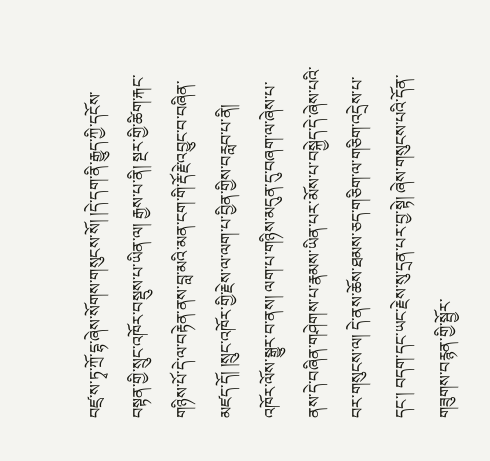བཛྲ་ས་ཏྭ་ཀྲོ་དྷ་ཞེས་སོགས་གསུངས་སོ། །དེ་དག་ནི་རྒྱུད་ཀྱི་དངོས་བསྟན་གྱི་སྲུང་འཁོར་བསྡུས་པ་ཡིན་ལ། རྒྱས་པ་ནི། སྔར་གྱི་ཚིག་རྐང་གཉིས་པོ་དེ་ལ་བརྟེན་ནས་བླ་མའི་མན་ངག་གི་རྡོ་རྗེ་འབྱུང་བ་བཞིན་མཛད་དོ། །སྲུང་འཁོར་གྱི་རྗེས་ལ་ལག་པ་བྱིན་གྱིས་བརླབ་པ་ནི། འཁོར་ལོས་སྒྱུར་བ་ནས། ལག་པ་གཉིས་མདུན་དུ་བཞག་ལ་ཞེས་པ་ནས་དེ་བཞིན་གཤེགས་པ་རྣམས་ཡིན་པར་མོས་པ་བསྐྱེད་དེ་ཞེས་པའི་བར་གསུངས་ལ། དེ་ནས་ཆོས་ཐམས་ཅད་གཅིག་ལ་གཅིག་འདྲེས་པ་དང་། བདག་དང་ཡང་རྗེས་སུ་དྲན་པར་བྱ་སྟེ། ཞེས་གསུངས་པའི་དོན་གཟུགས་བརྙན་གྱི་སྦྱོར་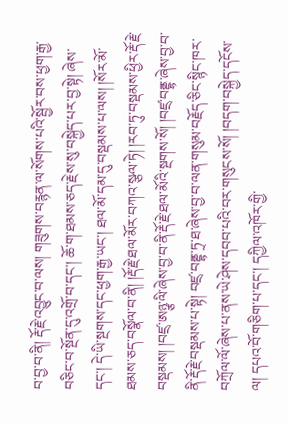བ་བྱ་བ་ནི། རྡོ་རྗེ་འབྱུང་བ་ལས། གཟུགས་བརྙན་ལ་སོགས་པའི་སྦྱོར་བས་ཕྱག་རྒྱ་བཅིང་བ་སྔོན་དུ་འགྲོ་བ་དང་། ཆོ་ག་ཐམས་ཅད་རྗེས་སུ་བསྐྱེད་པར་བྱ་སྟེ། ཞེས་དང་། དེ་ཡི་སྔགས་དང་ཕྱག་རྒྱ་ཡང་། ཐལ་མོ་དམ་དུ་བསྡམས་པ་ལས། །སོར་མོ་ཐམས་ཅད་བསྣོལ་བ་ནི། །རྡོ་རྗེ་ཐལ་མོར་བཀའ་སྩལ་ཏེ། །རབ་ཏུ་བསྡམས་ཕྱིར་རྡོ་རྗེ་བསྡམས། །བཛྲ་ཨཉྩ་ལི་ཞེས་བྱ་བ་ནི་རྡོ་རྗེ་ཐལ་མོའི་སྔགས་སོ། །བཛྲ་བནྡྷ་ཞེས་བྱ་བ་ནི་རྡོ་རྗེ་བསྡམས་པ་སྟེ། བཛྲ་བནྡྷ་ཏྲ་ཐ་ཞེས་བྱ་བ་ལན་གསུམ་བརྗོད་ཅིང་སྙིང་ཁར་བཀྲོལ་ལོ་ཞེས་པ་ནས་ཡེ་ཤེས་དབབ་པའི་བར་གསུངས་སོ། །བདག་བསྐྱེད་དངོས་ལ། དཔའ་བོ་གཅིག་པ་དང་། དཀྱིལ་འཁོར་གྱི་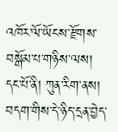འཁོར་ལོ་ཡོངས་རྫོགས་བསྒོམ་པ་གཉིས་ལས། དང་པོ་ནི། ཀུན་རིག་ནས། བདག་གིས་དེ་ཉིད་དྲན་བྱེད་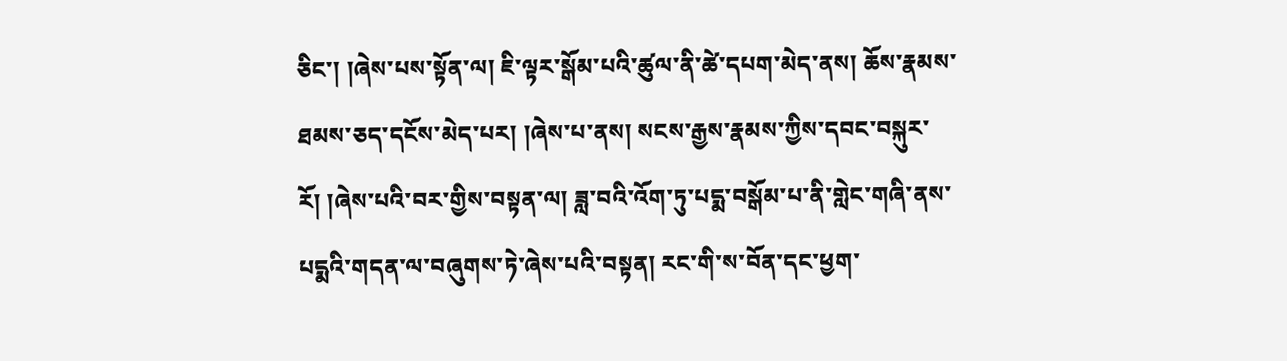ཅིང་། །ཞེས་པས་སྟོན་ལ། ཇི་ལྟར་སྒོམ་པའི་ཚུལ་ནི་ཚེ་དཔག་མེད་ནས། ཆོས་རྣམས་ཐམས་ཅད་དངོས་མེད་པར། །ཞེས་པ་ནས། སངས་རྒྱས་རྣམས་ཀྱིས་དབང་བསྐུར་རོ། །ཞེས་པའི་བར་གྱིས་བསྟན་ལ། ཟླ་བའི་འོག་ཏུ་པདྨ་བསྒོམ་པ་ནི་གླེང་གཞི་ནས་པདྨའི་གདན་ལ་བཞུགས་ཏེ་ཞེས་པའི་བསྟན། རང་གི་ས་བོན་དང་ཕྱག་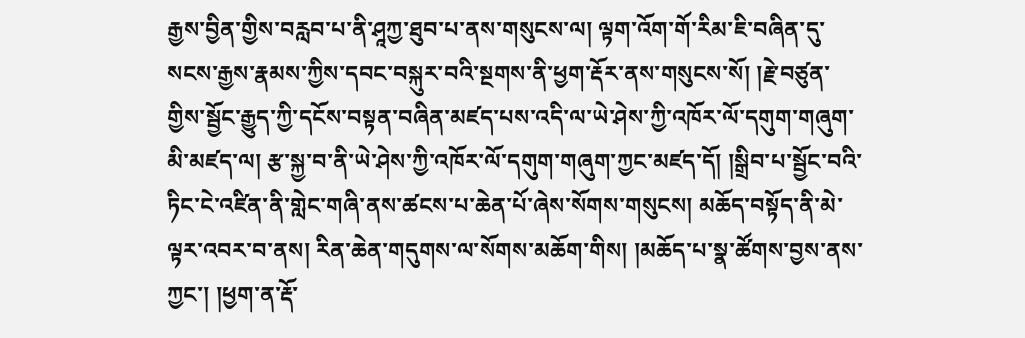རྒྱས་བྱིན་གྱིས་བརླབ་པ་ནི་ཤཱཀྱ་ཐུབ་པ་ནས་གསུངས་ལ། ལྟག་འོག་གོ་རིམ་ཇི་བཞིན་དུ་སངས་རྒྱས་རྣམས་ཀྱིས་དབང་བསྐུར་བའི་སྔགས་ནི་ཕྱག་རྡོར་ནས་གསུངས་སོ། །རྗེ་བཙུན་གྱིས་སྦྱོང་རྒྱུད་ཀྱི་དངོས་བསྟན་བཞིན་མཛད་པས་འདི་ལ་ཡེ་ཤེས་ཀྱི་འཁོར་ལོ་དགུག་གཞུག་མི་མཛད་ལ། རྩ་སྐྱ་བ་ནི་ཡེ་ཤེས་ཀྱི་འཁོར་ལོ་དགུག་གཞུག་ཀྱང་མཛད་དོ། །སྒྲིབ་པ་སྦྱོང་བའི་ཏིང་ངེ་འཛིན་ནི་གླེང་གཞི་ནས་ཚངས་པ་ཆེན་པོ་ཞེས་སོགས་གསུངས། མཆོད་བསྟོད་ནི་མེ་ལྟར་འབར་བ་ནས། རིན་ཆེན་གདུགས་ལ་སོགས་མཆོག་གིས། །མཆོད་པ་སྣ་ཚོགས་བྱས་ནས་ཀྱང་། །ཕྱག་ན་རྡོ་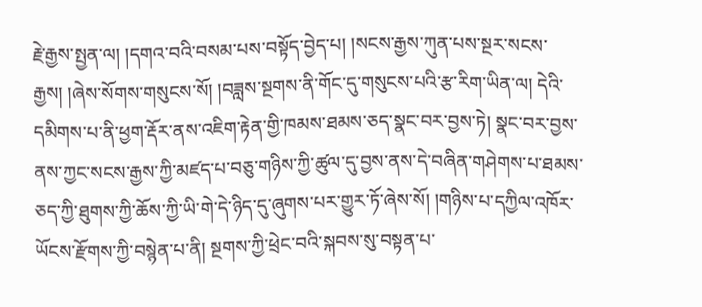རྗེ་རྒྱས་སྤྱན་ལ། །དགའ་བའི་བསམ་པས་བསྟོད་བྱེད་པ། །སངས་རྒྱས་ཀུན་པས་སྔར་སངས་རྒྱས། །ཞེས་སོགས་གསུངས་སོ། །བཟླས་སྔགས་ནི་གོང་དུ་གསུངས་པའི་རྩ་རིག་ཡིན་ལ། དེའི་དམིགས་པ་ནི་ཕྱག་རྡོར་ནས་འཇིག་རྟེན་གྱི་ཁམས་ཐམས་ཅད་སྣང་བར་བྱས་ཏེ། སྣང་བར་བྱས་ནས་ཀྱང་སངས་རྒྱས་ཀྱི་མཛད་པ་བཅུ་གཉིས་ཀྱི་ཚུལ་དུ་བྱས་ནས་དེ་བཞིན་གཤེགས་པ་ཐམས་ཅད་ཀྱི་ཐུགས་ཀྱི་ཆོས་ཀྱི་ཡི་གེ་དེ་ཉིད་དུ་ཞུགས་པར་གྱུར་ཏོ་ཞེས་སོ། །གཉིས་པ་དཀྱིལ་འཁོར་ཡོངས་རྫོགས་ཀྱི་བསྙེན་པ་ནི། སྔགས་ཀྱི་ཕྲེང་བའི་སྐབས་སུ་བསྟན་པ་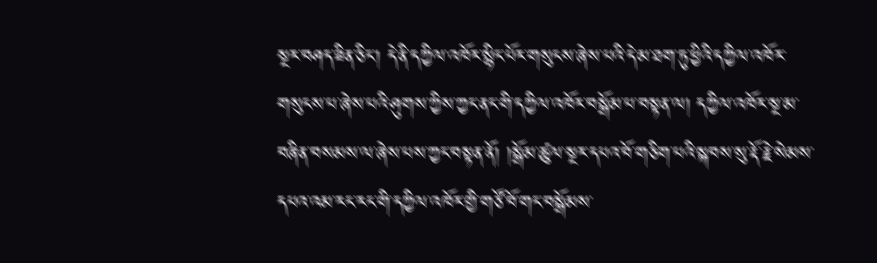སྔར་བཤད་ཟིན་ཅིང་། དེ་ནི་དཀྱིལ་འཁོར་སྙིང་པོར་གསུངས་ཞེས་པའི་དེ་མ་ཐག་ཏུ་ཕྱིའི་དཀྱིལ་འཁོར་གསུངས་པ་ཞེས་པའི་ཤུགས་ཀྱིས་ཀྱང་ནང་གི་དཀྱིལ་འཁོར་བསྒོམ་པ་བསྟན་ལ། དཀྱིལ་འཁོར་སྔ་མ་བཞིན་བསམས་ལ་ཞེས་པས་ཀྱང་བསྟན་ནོ། །སྒོམ་ཚུལ་སྔར་དཔའ་བོ་གཅིག་པའི་སྐབས་སུ་རྡོ་རྗེ་སེམས་དཔའ་འམ་རང་རང་གི་དཀྱིལ་འཁོར་གྱི་གཙོ་བོ་གང་བསྒོམས་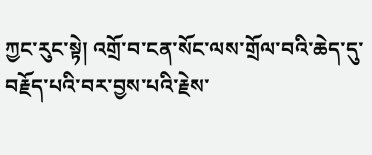ཀྱང་རུང་སྟེ། འགྲོ་བ་ངན་སོང་ལས་གྲོལ་བའི་ཆེད་དུ་བརྗོད་པའི་བར་བྱས་པའི་རྗེས་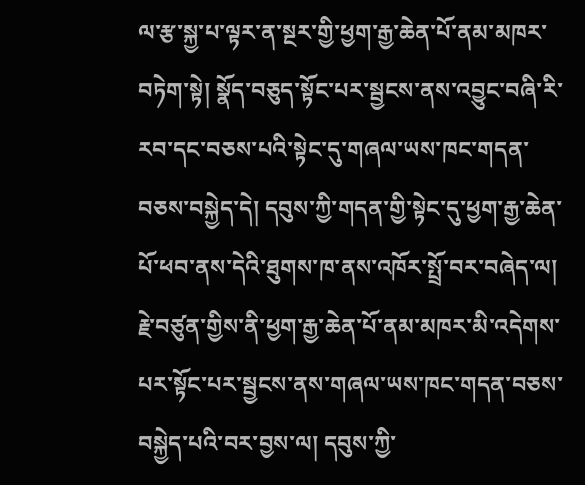ལ་རྩ་སྐྱ་པ་ལྟར་ན་སྔར་གྱི་ཕྱག་རྒྱ་ཆེན་པོ་ནམ་མཁར་བཏེག་སྟེ། སྣོད་བཅུད་སྟོང་པར་སྦྱངས་ནས་འབྱུང་བཞི་རི་རབ་དང་བཅས་པའི་སྟེང་དུ་གཞལ་ཡས་ཁང་གདན་བཅས་བསྐྱེད་དེ། དབུས་ཀྱི་གདན་གྱི་སྟེང་དུ་ཕྱག་རྒྱ་ཆེན་པོ་ཕབ་ནས་དེའི་ཐུགས་ཁ་ནས་འཁོར་སྤྲོ་བར་བཞེད་ལ། རྗེ་བཙུན་གྱིས་ནི་ཕྱག་རྒྱ་ཆེན་པོ་ནམ་མཁར་མི་འདེགས་པར་སྟོང་པར་སྦྱངས་ནས་གཞལ་ཡས་ཁང་གདན་བཅས་བསྐྱེད་པའི་བར་བྱས་ལ། དབུས་ཀྱི་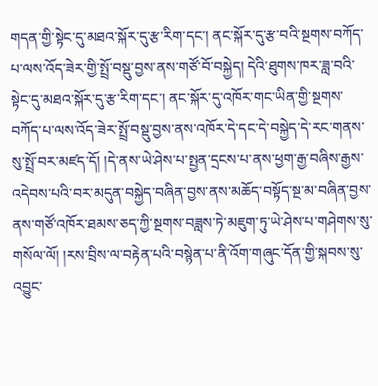གདན་གྱི་སྟེང་དུ་མཐའ་སྐོར་དུ་རྩ་རིག་དང་། ནང་སྐོར་དུ་རྩ་བའི་སྔགས་བཀོད་པ་ལས་འོད་ཟེར་གྱི་སྤྲོ་བསྡུ་བྱས་ནས་གཙོ་བོ་བསྐྱེད། དེའི་ཐུགས་ཁར་ཟླ་བའི་སྟེང་དུ་མཐའ་སྐོར་དུ་རྩ་རིག་དང་། ནང་སྐོར་དུ་འཁོར་གང་ཡིན་གྱི་སྔགས་བཀོད་པ་ལས་འོད་ཟེར་སྤྲོ་བསྡུ་བྱས་ནས་འཁོར་དེ་དང་དེ་བསྐྱེད་དེ་རང་གནས་སུ་སྤྲོ་བར་མཛད་དོ། །དེ་ནས་ཡེ་ཤེས་པ་སྤྱན་དྲངས་པ་ནས་ཕྱག་རྒྱ་བཞིས་རྒྱས་འདེབས་པའི་བར་མདུན་བསྐྱེད་བཞིན་བྱས་ནས་མཆོད་བསྟོད་སྔ་མ་བཞིན་བྱས་ནས་གཙོ་འཁོར་ཐམས་ཅད་ཀྱི་སྔགས་བཟླས་ཏེ་མཇུག་ཏུ་ཡེ་ཤེས་པ་གཤེགས་སུ་གསོལ་ལོ། །རས་བྲིས་ལ་བརྟེན་པའི་བསྙེན་པ་ནི་འོག་གཞུང་དོན་གྱི་སྐབས་སུ་འབྱུང་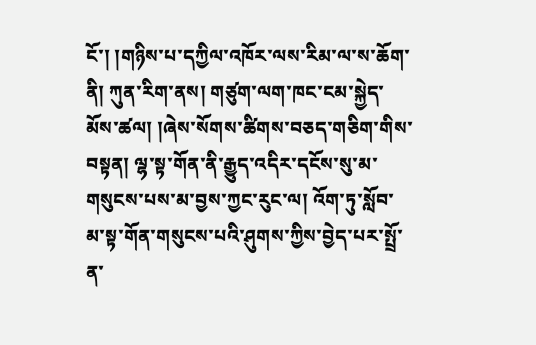ངོ་། །གཉིས་པ་དཀྱིལ་འཁོར་ལས་རིམ་ལ་ས་ཆོག་ནི། ཀུན་རིག་ནས། གཙུག་ལག་ཁང་ངམ་སྐྱེད་མོས་ཚལ། །ཞེས་སོགས་ཚིགས་བཅད་གཅིག་གིས་བསྟན། ལྷ་སྟ་གོན་ནི་རྒྱུད་འདིར་དངོས་སུ་མ་གསུངས་པས་མ་བྱས་ཀྱང་རུང་ལ། འོག་ཏུ་སློབ་མ་སྟ་གོན་གསུངས་པའི་ཤུགས་ཀྱིས་བྱེད་པར་སྤྲོ་ན་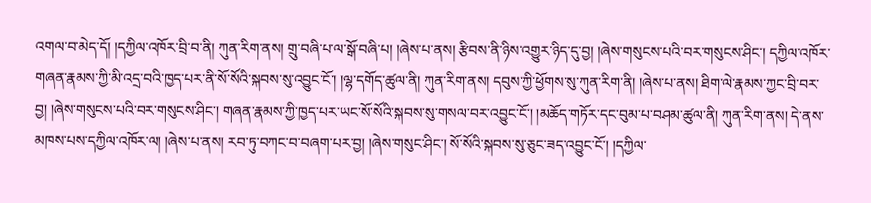འགལ་བ་མེད་དོ། །དཀྱིལ་འཁོར་བྲི་བ་ནི། ཀུན་རིག་ནས། གྲུ་བཞི་པ་ལ་སྒོ་བཞི་པ། །ཞེས་པ་ནས། རྩིབས་ནི་ཉིས་འགྱུར་ཉིད་དུ་བྱ། །ཞེས་གསུངས་པའི་བར་གསུངས་ཤིང་། དཀྱིལ་འཁོར་གཞན་རྣམས་ཀྱི་མི་འདྲ་བའི་ཁྱད་པར་ནི་སོ་སོའི་སྐབས་སུ་འབྱུང་ངོ་། །ལྷ་དགོད་ཚུལ་ནི། ཀུན་རིག་ནས། དབུས་ཀྱི་ཕྱོགས་སུ་ཀུན་རིག་ནི། །ཞེས་པ་ནས། ཐིག་ལེ་རྣམས་ཀྱང་བྲི་བར་བྱ། །ཞེས་གསུངས་པའི་བར་གསུངས་ཤིང་། གཞན་རྣམས་ཀྱི་ཁྱད་པར་ཡང་སོ་སོའི་སྐབས་སུ་གསལ་བར་འབྱུང་ངོ་། །མཆོད་གཏོར་དང་བུམ་པ་བཤམ་ཚུལ་ནི། ཀུན་རིག་ནས། དེ་ནས་མཁས་པས་དཀྱིལ་འཁོར་ལ། །ཞེས་པ་ནས། རབ་ཏུ་བཀང་བ་བཞག་པར་བྱ། །ཞེས་གསུང་ཤིང་། སོ་སོའི་སྐབས་སུ་ཅུང་ཟད་འབྱུང་ངོ་། །དཀྱིལ་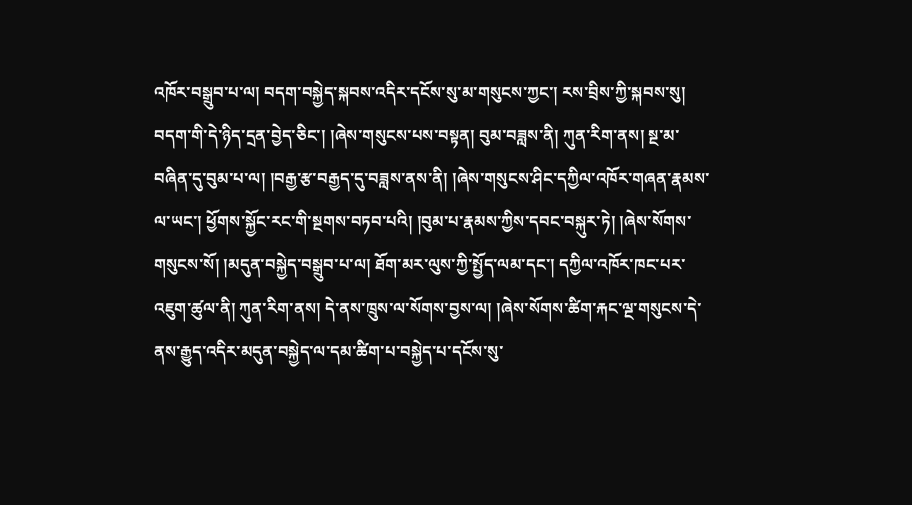འཁོར་བསྒྲུབ་པ་ལ། བདག་བསྐྱེད་སྐབས་འདིར་དངོས་སུ་མ་གསུངས་ཀྱང་། རས་བྲིས་ཀྱི་སྐབས་སུ། བདག་གི་དེ་ཉིད་དྲན་བྱེད་ཅིང་། །ཞེས་གསུངས་པས་བསྟན། བུམ་བཟླས་ནི། ཀུན་རིག་ནས། སྔ་མ་བཞིན་དུ་བུམ་པ་ལ། །བརྒྱ་རྩ་བརྒྱད་དུ་བཟླས་ནས་ནི། །ཞེས་གསུངས་ཤིང་དཀྱིལ་འཁོར་གཞན་རྣམས་ལ་ཡང་། ཕྱོགས་སྐྱོང་རང་གི་སྔགས་བཏབ་པའི། །བུམ་པ་རྣམས་ཀྱིས་དབང་བསྐུར་ཏེ། །ཞེས་སོགས་གསུངས་སོ། །མདུན་བསྐྱེད་བསྒྲུབ་པ་ལ། ཐོག་མར་ལུས་ཀྱི་སྤྱོད་ལམ་དང་། དཀྱིལ་འཁོར་ཁང་པར་འཇུག་ཚུལ་ནི། ཀུན་རིག་ནས། དེ་ནས་ཁྲུས་ལ་སོགས་བྱས་ལ། །ཞེས་སོགས་ཚིག་རྐང་ལྔ་གསུངས་དེ་ནས་རྒྱུད་འདིར་མདུན་བསྐྱེད་ལ་དམ་ཚིག་པ་བསྐྱེད་པ་དངོས་སུ་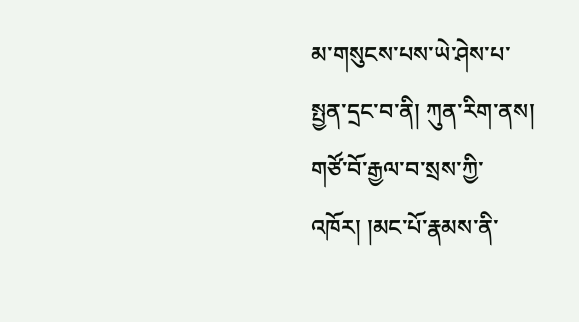མ་གསུངས་པས་ཡེ་ཤེས་པ་སྤྱན་དྲང་བ་ནི། ཀུན་རིག་ནས། གཙོ་བོ་རྒྱལ་བ་སྲས་ཀྱི་འཁོར། །མང་པོ་རྣམས་ནི་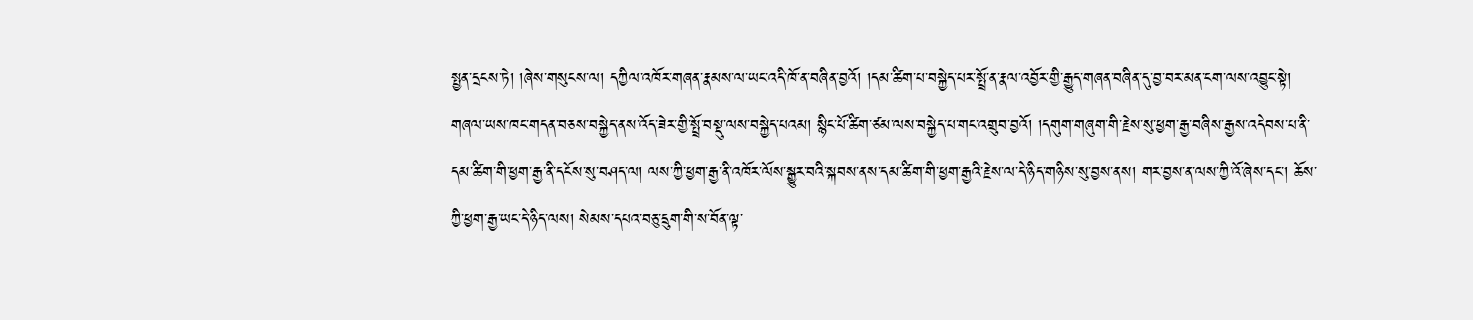སྤྱན་དྲངས་ཏེ། །ཞེས་གསུངས་ལ། དཀྱིལ་འཁོར་གཞན་རྣམས་ལ་ཡང་འདི་ཁོ་ན་བཞིན་བྱའོ། །དམ་ཚིག་པ་བསྐྱེད་པར་སྤྲོ་ན་རྣལ་འབྱོར་གྱི་རྒྱུད་གཞན་བཞིན་དུ་བྱ་བར་མན་ངག་ལས་འབྱུང་སྟེ། གཞལ་ཡས་ཁང་གདན་བཅས་བསྐྱེད་ནས་འོད་ཟེར་གྱི་སྤྲོ་བསྡུ་ལས་བསྐྱེད་པའམ། སྙིང་པོ་ཚིག་ཙམ་ལས་བསྐྱེད་པ་གང་འགྲུབ་བྱའོ། །དགུག་གཞུག་གི་རྗེས་སུ་ཕྱག་རྒྱ་བཞིས་རྒྱས་འདེབས་པ་ནི་དམ་ཚིག་གི་ཕྱག་རྒྱ་ནི་དངོས་སུ་བཤད་ལ། ལས་ཀྱི་ཕྱག་རྒྱ་ནི་འཁོར་ལོས་སྒྱུར་བའི་སྐབས་ནས་དམ་ཚིག་གི་ཕྱག་རྒྱའི་རྗེས་ལ་དེ་ཉིད་གཉིས་སུ་བྱས་ནས། གར་བྱས་ན་ལས་ཀྱི་འོ་ཞེས་དང་། ཆོས་ཀྱི་ཕྱག་རྒྱ་ཡང་དེ་ཉིད་ལས། སེམས་དཔའ་བཅུ་དྲུག་གི་ས་བོན་ལྟ་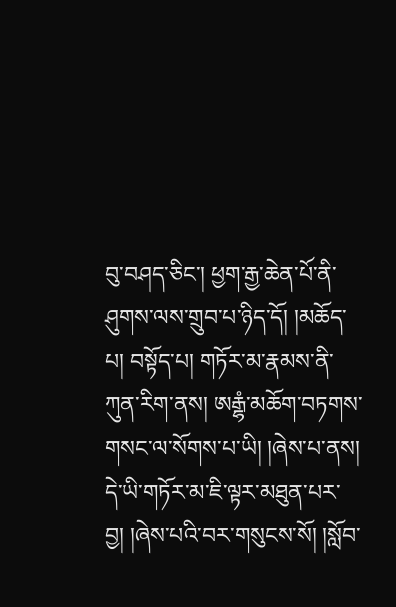བུ་བཤད་ཅིང་། ཕྱག་རྒྱ་ཆེན་པོ་ནི་ཤུགས་ལས་གྲུབ་པ་ཉིད་དོ། །མཆོད་པ། བསྟོད་པ། གཏོར་མ་རྣམས་ནི་ཀུན་རིག་ནས། ཨརྒྷཾ་མཆོག་བཏགས་གསང་ལ་སོགས་པ་ཡི། །ཞེས་པ་ནས། དེ་ཡི་གཏོར་མ་ཇི་ལྟར་མཐུན་པར་བྱ། །ཞེས་པའི་བར་གསུངས་སོ། །སློབ་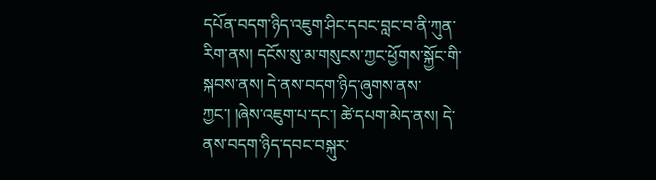དཔོན་བདག་ཉིད་འཇུག་ཤིང་དབང་བླང་བ་ནི་ཀུན་རིག་ནས། དངོས་སུ་མ་གསུངས་ཀྱང་ཕྱོགས་སྐྱོང་གི་སྐབས་ནས། དེ་ནས་བདག་ཉིད་ཞུགས་ནས་ཀྱང་། །ཞེས་འཇུག་པ་དང་། ཚེ་དཔག་མེད་ནས། དེ་ནས་བདག་ཉིད་དབང་བསྐུར་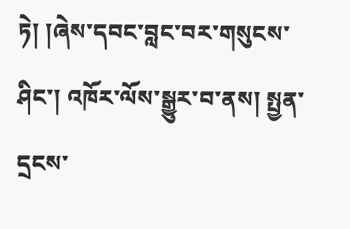ཏེ། །ཞེས་དབང་བླང་བར་གསུངས་ཤིང་། འཁོར་ལོས་སྒྱུར་བ་ནས། སྤྱན་དྲངས་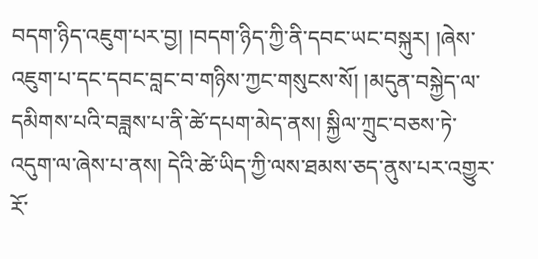བདག་ཉིད་འཇུག་པར་བྱ། །བདག་ཉིད་ཀྱི་ནི་དབང་ཡང་བསྐུར། །ཞེས་འཇུག་པ་དང་དབང་བླང་བ་གཉིས་ཀྱང་གསུངས་སོ། །མདུན་བསྐྱེད་ལ་དམིགས་པའི་བཟླས་པ་ནི་ཚེ་དཔག་མེད་ནས། སྐྱིལ་ཀྲུང་བཅས་ཏེ་འདུག་ལ་ཞེས་པ་ནས། དེའི་ཚེ་ཡིད་ཀྱི་ལས་ཐམས་ཅད་ནུས་པར་འགྱུར་རོ་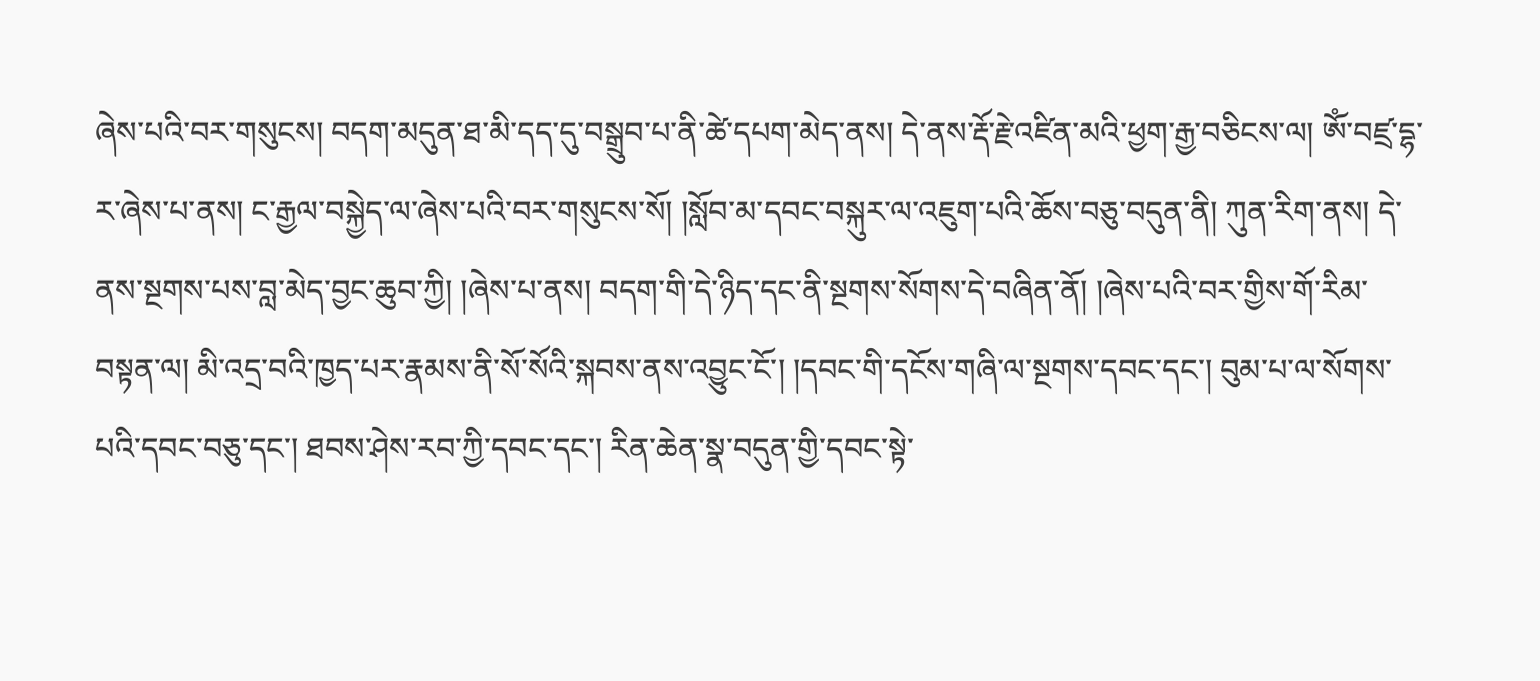ཞེས་པའི་བར་གསུངས། བདག་མདུན་ཐ་མི་དད་དུ་བསྒྲུབ་པ་ནི་ཚེ་དཔག་མེད་ནས། དེ་ནས་རྡོ་རྗེ་འཛིན་མའི་ཕྱག་རྒྱ་བཅིངས་ལ། ཨོཾ་བཛྲ་དྷ་ར་ཞེས་པ་ནས། ང་རྒྱལ་བསྐྱེད་ལ་ཞེས་པའི་བར་གསུངས་སོ། །སློབ་མ་དབང་བསྐུར་ལ་འཇུག་པའི་ཆོས་བཅུ་བདུན་ནི། ཀུན་རིག་ནས། དེ་ནས་སྔགས་པས་བླ་མེད་བྱང་ཆུབ་ཀྱི། །ཞེས་པ་ནས། བདག་གི་དེ་ཉིད་དང་ནི་སྔགས་སོགས་དེ་བཞིན་ནོ། །ཞེས་པའི་བར་གྱིས་གོ་རིམ་བསྟན་ལ། མི་འདྲ་བའི་ཁྱད་པར་རྣམས་ནི་སོ་སོའི་སྐབས་ནས་འབྱུང་ངོ་། །དབང་གི་དངོས་གཞི་ལ་སྔགས་དབང་དང་། བུམ་པ་ལ་སོགས་པའི་དབང་བཅུ་དང་། ཐབས་ཤེས་རབ་ཀྱི་དབང་དང་། རིན་ཆེན་སྣ་བདུན་གྱི་དབང་སྟེ་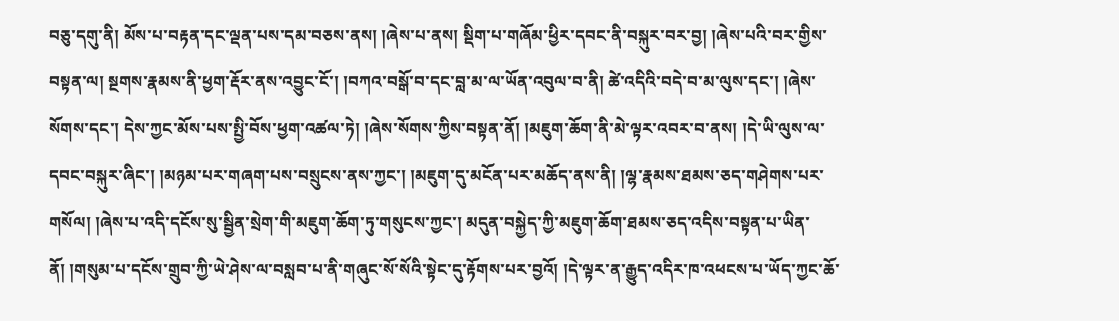བཅུ་དགུ་ནི། མོས་པ་བརྟན་དང་ལྡན་པས་དམ་བཅས་ནས། །ཞེས་པ་ནས། སྡིག་པ་གཞོམ་ཕྱིར་དབང་ནི་བསྐུར་བར་བྱ། །ཞེས་པའི་བར་གྱིས་བསྟན་ལ། སྔགས་རྣམས་ནི་ཕྱག་རྡོར་ནས་འབྱུང་ངོ་། །བཀའ་བསྒོ་བ་དང་བླ་མ་ལ་ཡོན་འབུལ་བ་ནི། ཚེ་འདིའི་བདེ་བ་མ་ལུས་དང་། །ཞེས་སོགས་དང་། དེས་ཀྱང་མོས་པས་སྤྱི་བོས་ཕྱག་འཚལ་ཏེ། །ཞེས་སོགས་ཀྱིས་བསྟན་ནོ། །མཇུག་ཆོག་ནི་མེ་ལྟར་འབར་བ་ནས། །དེ་ཡི་ལུས་ལ་དབང་བསྐུར་ཞིང་། །མཉམ་པར་གཞག་པས་བསྲུངས་ནས་ཀྱང་། །མཇུག་དུ་མངོན་པར་མཆོད་ནས་ནི། །ལྷ་རྣམས་ཐམས་ཅད་གཤེགས་པར་གསོལ། །ཞེས་པ་འདི་དངོས་སུ་སྦྱིན་སྲེག་གི་མཇུག་ཆོག་ཏུ་གསུངས་ཀྱང་། མདུན་བསྐྱེད་ཀྱི་མཇུག་ཆོག་ཐམས་ཅད་འདིས་བསྟན་པ་ཡིན་ནོ། །གསུམ་པ་དངོས་གྲུབ་ཀྱི་ཡེ་ཤེས་ལ་བསླབ་པ་ནི་གཞུང་སོ་སོའི་སྟེང་དུ་རྟོགས་པར་བྱའོ། །དེ་ལྟར་ན་རྒྱུད་འདིར་ཁ་འཕངས་པ་ཡོད་ཀྱང་ཆོ་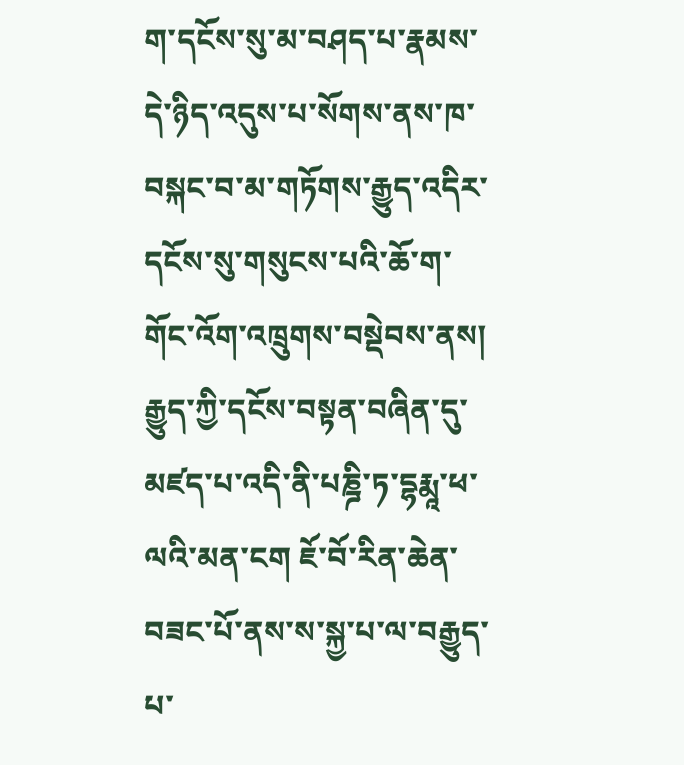ག་དངོས་སུ་མ་བཤད་པ་རྣམས་དེ་ཉིད་འདུས་པ་སོགས་ནས་ཁ་བསྐང་བ་མ་གཏོགས་རྒྱུད་འདིར་དངོས་སུ་གསུངས་པའི་ཆོ་ག་གོང་འོག་འཁྲུགས་བསྡེབས་ནས། རྒྱུད་ཀྱི་དངོས་བསྟན་བཞིན་དུ་མཛད་པ་འདི་ནི་པཎྜི་ཏ་དྷརྨཱ་ཕ་ལའི་མན་ངག ཇོ་བོ་རིན་ཆེན་བཟང་པོ་ནས་ས་སྐྱ་པ་ལ་བརྒྱུད་པ་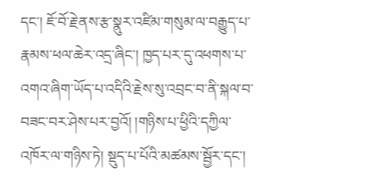དང་། ཇོ་བོ་རྗེ་ནས་རྩ་སྣུར་འཛིམ་གསུམ་ལ་བརྒྱུད་པ་རྣམས་ཕལ་ཆེར་འདྲ་ཞིང་། ཁྱད་པར་དུ་འཕགས་པ་འགའ་ཞིག་ཡོད་པ་འདིའི་རྗེས་སུ་འབྲང་བ་ནི་སྐལ་བ་བཟང་བར་ཤེས་པར་བྱའོ། །གཉིས་པ་ཕྱིའི་དཀྱིལ་འཁོར་ལ་གཉིས་ཏེ། སྡུད་པ་པོའི་མཚམས་སྦྱོར་དང་།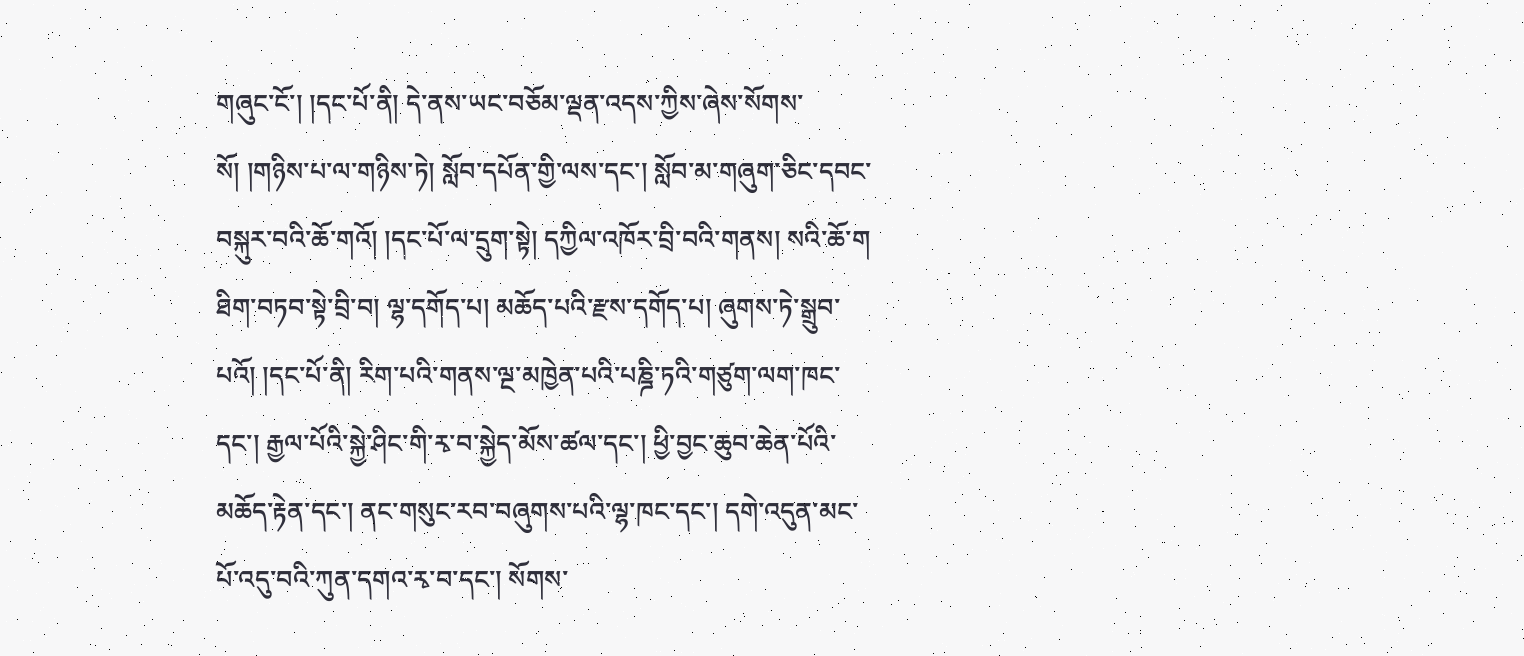གཞུང་ངོ་། །དང་པོ་ནི། དེ་ནས་ཡང་བཅོམ་ལྡན་འདས་ཀྱིས་ཞེས་སོགས་སོ། །གཉིས་པ་ལ་གཉིས་ཏེ། སློབ་དཔོན་གྱི་ལས་དང་། སློབ་མ་གཞུག་ཅིང་དབང་བསྐུར་བའི་ཆོ་གའོ། །དང་པོ་ལ་དྲུག་སྟེ། དཀྱིལ་འཁོར་བྲི་བའི་གནས། སའི་ཆོ་ག ཐིག་བཏབ་སྟེ་བྲི་བ། ལྷ་དགོད་པ། མཆོད་པའི་རྫས་དགོད་པ། ཞུགས་ཏེ་སྒྲུབ་པའོ། །དང་པོ་ནི། རིག་པའི་གནས་ལྔ་མཁྱེན་པའི་པཎྜི་ཏའི་གཙུག་ལག་ཁང་དང་། རྒྱལ་པོའི་སྐྱེ་ཤིང་གི་རྭ་བ་སྐྱེད་མོས་ཚལ་དང་། ཕྱི་བྱང་ཆུབ་ཆེན་པོའི་མཆོད་རྟེན་དང་། ནང་གསུང་རབ་བཞུགས་པའི་ལྷ་ཁང་དང་། དགེ་འདུན་མང་པོ་འདུ་བའི་ཀུན་དགའ་རྭ་བ་དང་། སོགས་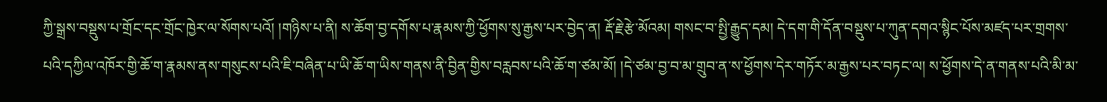ཀྱི་སྒྲས་བསྡུས་པ་གྲོང་དང་གྲོང་ཁྱེར་ལ་སོགས་པའོ། །གཉིས་པ་ནི། ས་ཆོག་བྱ་དགོས་པ་རྣམས་ཀྱི་ཕྱོགས་སུ་རྒྱས་པར་བྱེད་ན། རྡོ་རྗེ་རྩེ་མོའམ། གསང་བ་སྤྱི་རྒྱུད་དམ། དེ་དག་གི་དོན་བསྡུས་པ་ཀུན་དགའ་སྙིང་པོས་མཛད་པར་གྲགས་པའི་དཀྱིལ་འཁོར་གྱི་ཆོ་ག་རྣམས་ནས་གསུངས་པའི་ཇི་བཞིན་པ་ཡི་ཆོ་ག་ཡིས་གནས་ནི་བྱིན་གྱིས་བརླབས་པའི་ཆོ་ག་ཙམ་མོ། །དེ་ཙམ་བྱ་བ་མ་གྲུབ་ན་ས་ཕྱོགས་དེར་གཏོར་མ་རྒྱས་པར་བཏང་ལ། ས་ཕྱོགས་དེ་ན་གནས་པའི་མི་མ་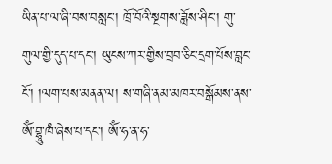ཡིན་པ་ལ་ཞི་བས་བསླང་། ཁྲོ་བོའི་སྔགས་ཟློས་ཤིང་། གུ་གུལ་གྱི་དུད་པ་དང་། ཡུངས་ཀར་གྱིས་བྲབ་ཅིང་དྲག་པོས་བླང་ངོ་། །ལག་པས་མནན་ལ། ས་གཞི་ནམ་མཁར་བསྒོམས་ནས་ཨོཾ་བྷཱུ་ཁཾ་ཞེས་པ་དང་། ཨོཾ་ཧ་ན་ཧ་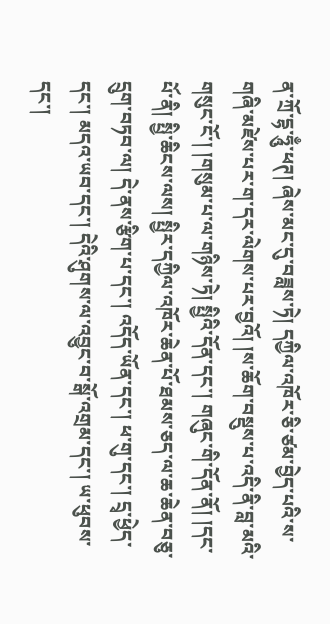ན་ཀྲོ་དྷ་ཧཱུྃ་ཕཊ། ཞེས་མང་དུ་བཟླས་ཏེ། དཀྱིལ་འཁོར་ཅི་ཙམ་བྱེད་པའི་ས་གཞི་མཛེས་པར་ག་དར་ལེགས་པར་བྱའོ། །ས་ཆོག་བསྡུས་པ་འདི་ནི་བླ་མའི་གསུང་ངོ་། །གསུམ་པ་ལ་གཉིས་ཏེ། སྤྱིའི་དོན་དང་། གཞུང་གི་དོན་ནོ། །དང་པོ་ནི། སྤྱི་ཆིངས་ལས། སྤྱིར་དཀྱིལ་འཁོར་ཆེན་པོ་ཐམས་ཅད་ལ་ཆ་ཆེན་བཅུ་དྲུག་བཏབ་ལ། དེ་ནས་རྩིག་པ་དང་། འདོད་ཡོན་དང་། ཕ་གུ་དང་། དྲྭ་ཕྱེད་དང་། མདའ་ཡབ་དང་། དེའི་ཤུགས་ལ་འབྱུང་བ་སྒོ་འགྲམ་དང་། ཡ་ཕུབས་དང་།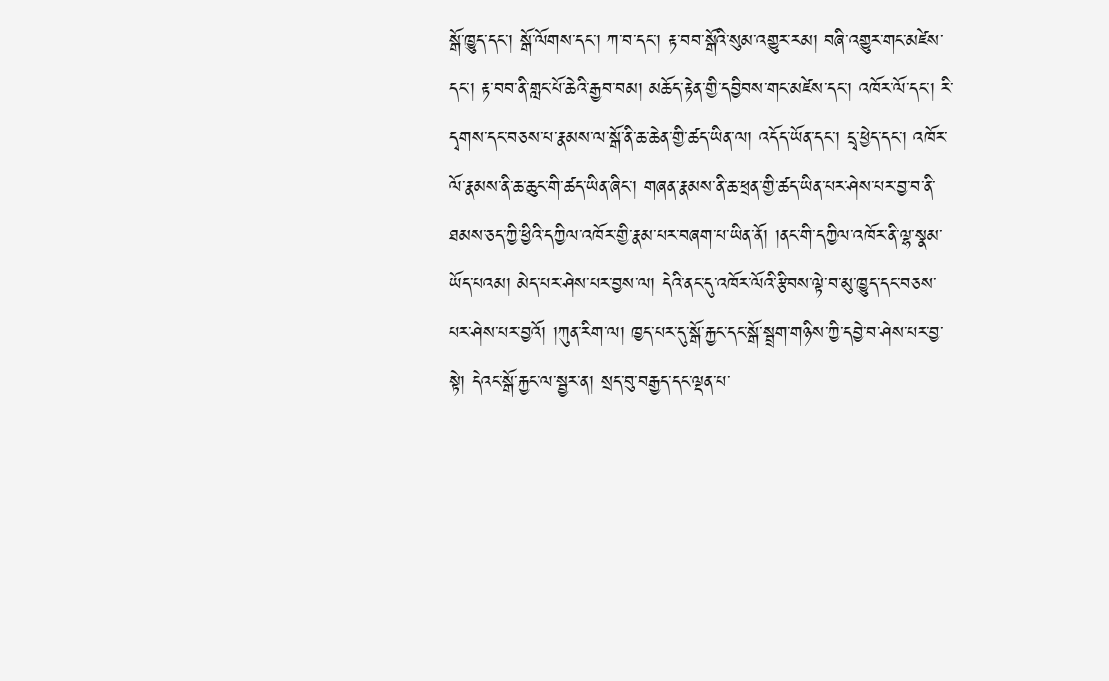སྒོ་ཁྱུད་དང་། སྒོ་ལོགས་དང་། ཀ་བ་དང་། རྟ་བབ་སྒོའི་སུམ་འགྱུར་རམ། བཞི་འགྱུར་གང་མཛེས་དང་། རྟ་བབ་ནི་གླང་པོ་ཆེའི་རྒྱབ་བམ། མཆོད་རྟེན་གྱི་དབྱིབས་གང་མཛེས་དང་། འཁོར་ལོ་དང་། རི་དྭགས་དང་བཅས་པ་རྣམས་ལ་སྒོ་ནི་ཆ་ཆེན་གྱི་ཚད་ཡིན་ལ། འདོད་ཡོན་དང་། དྲྭ་ཕྱེད་དང་། འཁོར་ལོ་རྣམས་ནི་ཆ་ཆུང་གི་ཚད་ཡིན་ཞིང་། གཞན་རྣམས་ནི་ཆ་ཕྲན་གྱི་ཚད་ཡིན་པར་ཤེས་པར་བྱ་བ་ནི་ཐམས་ཅད་ཀྱི་ཕྱིའི་དཀྱིལ་འཁོར་གྱི་རྣམ་པར་བཞག་པ་ཡིན་ནོ། །ནང་གི་དཀྱིལ་འཁོར་ནི་ལྷ་སྣམ་ཡོད་པའམ། མེད་པར་ཤེས་པར་བྱས་ལ། དེའི་ནང་དུ་འཁོར་ལོའི་རྩིབས་ལྟེ་བ་མུ་ཁྱུད་དང་བཅས་པར་ཤེས་པར་བྱའོ། །ཀུན་རིག་ལ། ཁྱད་པར་དུ་སྒོ་རྐྱང་དང་སྒོ་སྦྲག་གཉིས་ཀྱི་དབྱེ་བ་ཤེས་པར་བྱ་སྟེ། དེའང་སྒོ་རྐྱང་ལ་སྦྱར་ན། སྲད་བུ་བརྒྱད་དང་ལྡན་པ་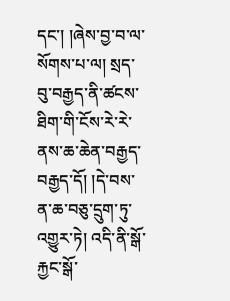དང་། །ཞེས་བྱ་བ་ལ་སོགས་པ་ལ། སྲད་བུ་བརྒྱད་ནི་ཚངས་ཐིག་གི་ངོས་རེ་རེ་ནས་ཆ་ཆེན་བརྒྱད་བརྒྱད་དོ། །དེ་བས་ན་ཆ་བཅུ་དྲུག་ཏུ་འགྱུར་ཏེ། འདི་ནི་སྒོ་རྐྱང་སྒོ་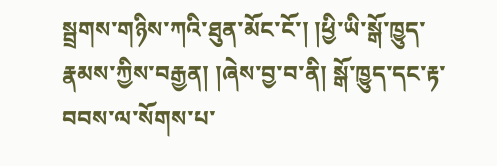སྦྲགས་གཉིས་ཀའི་ཐུན་མོང་ངོ་། །ཕྱི་ཡི་སྒོ་ཁྱུད་རྣམས་ཀྱིས་བརྒྱན། །ཞེས་བྱ་བ་ནི། སྒོ་ཁྱུད་དང་རྟ་བབས་ལ་སོགས་པ་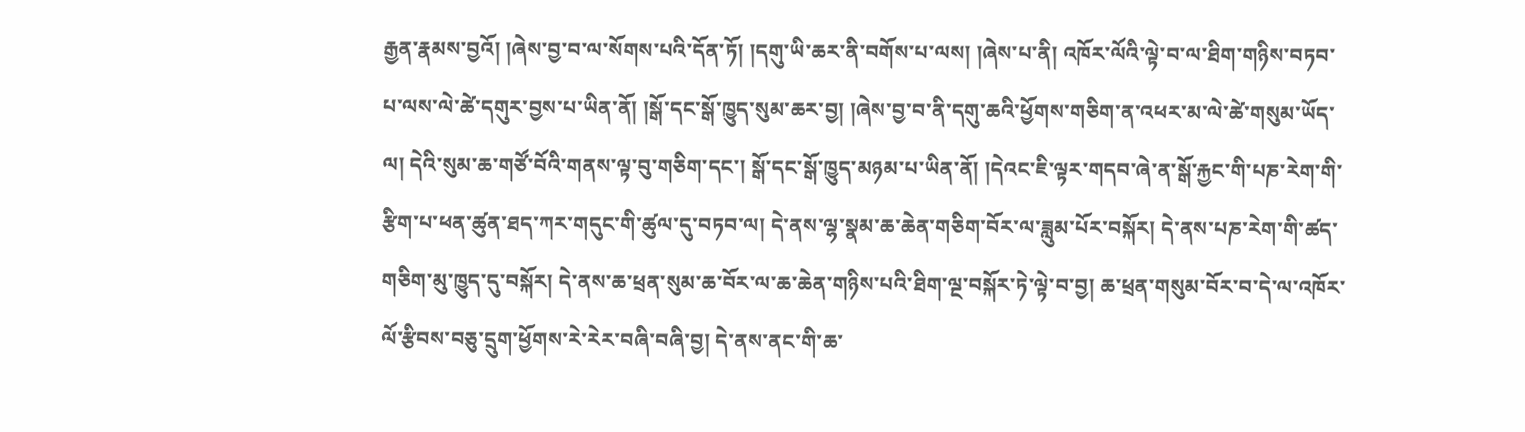རྒྱན་རྣམས་བྱའོ། །ཞེས་བྱ་བ་ལ་སོགས་པའི་དོན་ཏོ། །དགུ་ཡི་ཆར་ནི་བགོས་པ་ལས། །ཞེས་པ་ནི། འཁོར་ལོའི་ལྟེ་བ་ལ་ཐིག་གཉིས་བཏབ་པ་ལས་ལེ་ཚེ་དགུར་བྱས་པ་ཡིན་ནོ། །སྒོ་དང་སྒོ་ཁྱུད་སུམ་ཆར་བྱ། །ཞེས་བྱ་བ་ནི་དགུ་ཆའི་ཕྱོགས་གཅིག་ན་འཕར་མ་ལེ་ཚེ་གསུམ་ཡོད་ལ། དེའི་སུམ་ཆ་གཙོ་བོའི་གནས་ལྟ་བུ་གཅིག་དང་། སྒོ་དང་སྒོ་ཁྱུད་མཉམ་པ་ཡིན་ནོ། །དེའང་ཇི་ལྟར་གདབ་ཞེ་ན་སྒོ་རྐྱང་གི་པཎ་རེག་གི་རྩིག་པ་ཕན་ཚུན་ཐད་ཀར་གདུང་གི་ཚུལ་དུ་བཏབ་ལ། དེ་ནས་ལྷ་སྣམ་ཆ་ཆེན་གཅིག་བོར་ལ་ཟླུམ་པོར་བསྐོར། དེ་ནས་པཎ་རེག་གི་ཚད་གཅིག་མུ་ཁྱུད་དུ་བསྐོར། དེ་ནས་ཆ་ཕྲན་སུམ་ཆ་བོར་ལ་ཆ་ཆེན་གཉིས་པའི་ཐིག་ལྔ་བསྐོར་ཏེ་ལྟེ་བ་བྱ། ཆ་ཕྲན་གསུམ་བོར་བ་དེ་ལ་འཁོར་ལོ་རྩིབས་བཅུ་དྲུག་ཕྱོགས་རེ་རེར་བཞི་བཞི་བྱ། དེ་ནས་ནང་གི་ཆ་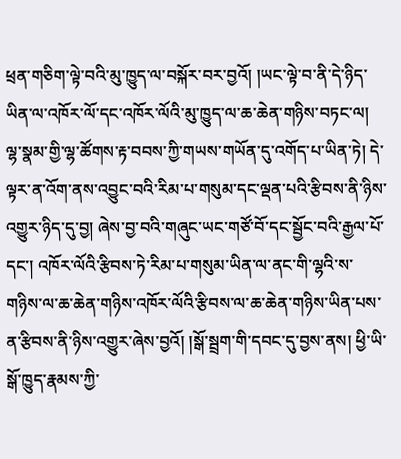ཕྲན་གཅིག་ལྟེ་བའི་མུ་ཁྱུད་ལ་བསྐོར་བར་བྱའོ། །ཡང་ལྟེ་བ་ནི་དེ་ཉིད་ཡིན་ལ་འཁོར་ལོ་དང་འཁོར་ལོའི་མུ་ཁྱུད་ལ་ཆ་ཆེན་གཉིས་བཏང་ལ། ལྷ་སྣམ་གྱི་ལྷ་ཚོགས་རྟ་བབས་ཀྱི་གཡས་གཡོན་དུ་འགོད་པ་ཡིན་ཏེ། དེ་ལྟར་ན་འོག་ནས་འབྱུང་བའི་རིམ་པ་གསུམ་དང་ལྡན་པའི་རྩིབས་ནི་ཉིས་འགྱུར་ཉིད་དུ་བྱ། ཞེས་བྱ་བའི་གཞུང་ཡང་གཙོ་བོ་དང་སྦྱོང་བའི་རྒྱལ་པོ་དང་། འཁོར་ལོའི་རྩིབས་ཏེ་རིམ་པ་གསུམ་ཡིན་ལ་ནང་གི་ལྷའི་ས་གཉིས་ལ་ཆ་ཆེན་གཉིས་འཁོར་ལོའི་རྩིབས་ལ་ཆ་ཆེན་གཉིས་ཡིན་པས་ན་རྩིབས་ནི་ཉིས་འགྱུར་ཞེས་བྱའོ། །སྒོ་སྦྲག་གི་དབང་དུ་བྱས་ནས། ཕྱི་ཡི་སྒོ་ཁྱུད་རྣམས་ཀྱི་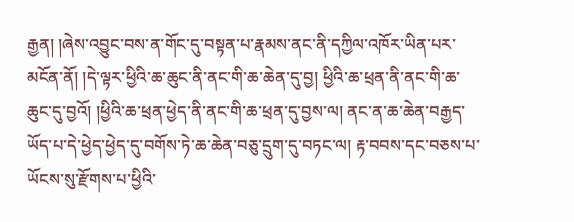རྒྱན། །ཞེས་འབྱུང་བས་ན་གོང་དུ་བསྟན་པ་རྣམས་ནང་ནི་དཀྱིལ་འཁོར་ཡིན་པར་མངོན་ནོ། །དེ་ལྟར་ཕྱིའི་ཆ་ཆུང་ནི་ནང་གི་ཆ་ཆེན་དུ་བྱ། ཕྱིའི་ཆ་ཕྲན་ནི་ནང་གི་ཆ་ཆུང་དུ་བྱའོ། །ཕྱིའི་ཆ་ཕྲན་ཕྱེད་ནི་ནང་གི་ཆ་ཕྲན་དུ་བྱས་ལ། ནང་ན་ཆ་ཆེན་བརྒྱད་ཡོད་པ་དེ་ཕྱེད་ཕྱེད་དུ་བགོས་ཏེ་ཆ་ཆེན་བཅུ་དྲུག་དུ་བཏང་ལ། རྟ་བབས་དང་བཅས་པ་ཡོངས་སུ་རྫོགས་པ་ཕྱིའི་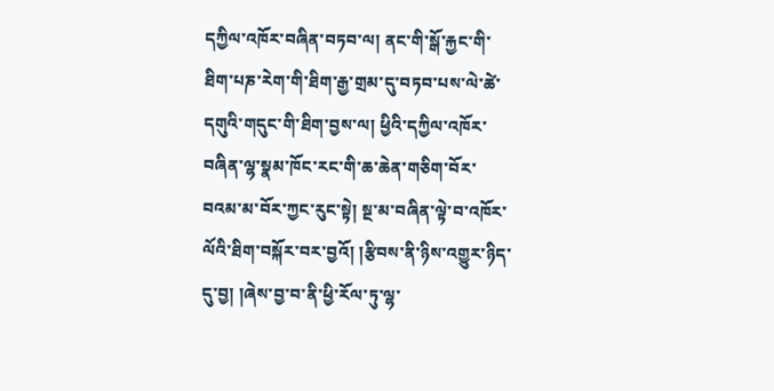དཀྱིལ་འཁོར་བཞིན་བཏབ་ལ། ནང་གི་སྒོ་རྐྱང་གི་ཐིག་པཎ་རེག་གི་ཐིག་རྒྱ་གྲམ་དུ་བཏབ་པས་ལེ་ཚེ་དགུའི་གདུང་གི་ཐིག་བྱས་ལ། ཕྱིའི་དཀྱིལ་འཁོར་བཞིན་ལྷ་སྣམ་ཁོང་རང་གི་ཆ་ཆེན་གཅིག་བོར་བའམ་མ་བོར་ཀྱང་རུང་སྟེ། སྔ་མ་བཞིན་ལྟེ་བ་འཁོར་ལོའི་ཐིག་བསྐོར་བར་བྱའོ། །རྩིབས་ནི་ཉིས་འགྱུར་ཉིད་དུ་བྱ། །ཞེས་བྱ་བ་ནི་ཕྱི་རོལ་ཏུ་ལྷ་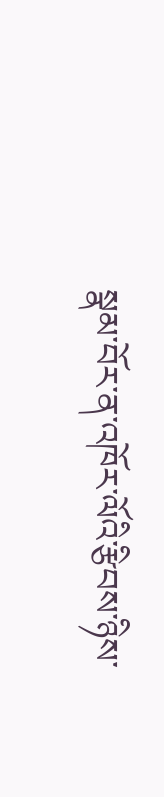སྣམ་བོར་ན་འཁོར་ལོའི་རྩིབས་ཉིས་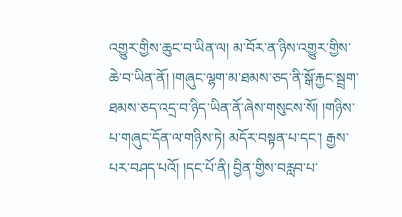འགྱུར་གྱིས་ཆུང་བ་ཡིན་ལ། མ་བོར་ན་ཉིས་འགྱུར་གྱིས་ཆེ་བ་ཡིན་ནོ། །གཞུང་ལྷག་མ་ཐམས་ཅད་ནི་སྒོ་རྐྱང་སྦྲག་ཐམས་ཅད་འདྲ་བ་ཉིད་ཡིན་ནོ་ཞེས་གསུངས་སོ། །གཉིས་པ་གཞུང་དོན་ལ་གཉིས་ཏེ། མདོར་བསྟན་པ་དང་། རྒྱས་པར་བཤད་པའོ། །དང་པོ་ནི། བྱིན་གྱིས་བརླབ་པ་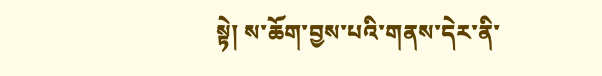སྟེ། ས་ཆོག་བྱས་པའི་གནས་དེར་ནི་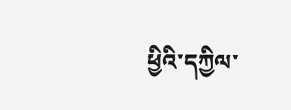ཕྱིའི་དཀྱིལ་